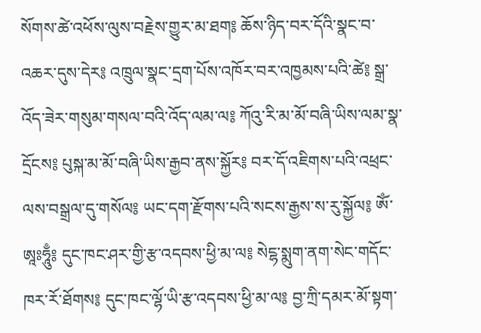སོགས་ཚེ་འཕོས་ལུས་བརྗེས་གྱུར་མ་ཐག༔ ཆོས་ཉིད་བར་དོའི་སྣང་བ་འཆར་དུས་དེར༔ འཁྲུལ་སྣང་དྲག་པོས་འཁོར་བར་འཁྱམས་པའི་ཚེ༔ སྒྲ་འོད་ཟེར་གསུམ་གསལ་བའི་འོད་ལམ་ལ༔ ཀོའུ་རི་མ་མོ་བཞི་ཡིས་ལམ་སྣ་དྲོངས༔ པུསྐ་མ་མོ་བཞི་ཡིས་རྒྱབ་ནས་སྐྱོར༔ བར་དོ་འཇིགས་པའི་འཕྲང་ལས་བསྒྲལ་དུ་གསོལ༔ ཡང་དག་རྫོགས་པའི་སངས་རྒྱས་ས་རུ་སྐྱོལ༔ ཨོཾ་ཨཱཿཧཱུྃ༔ དུང་ཁང་ཤར་གྱི་རྩ་འདབས་ཕྱི་མ་ལ༔ སེངྷ་སྨུག་ནག་སེང་གདོང་ཁར་རོ་ཐོགས༔ དུང་ཁང་ལྷོ་ཡི་རྩ་འདབས་ཕྱི་མ་ལ༔ བྱ་ཀྲི་དམར་མོ་སྟག་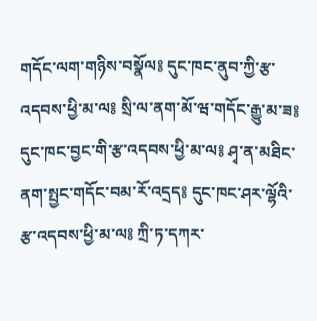གདོང་ལག་གཉིས་བསྣོལ༔ དུང་ཁང་ནུབ་ཀྱི་རྩ་འདབས་ཕྱི་མ་ལ༔ སྲི་ལ་ནག་མོ་ཝ་གདོང་རྒྱུ་མ་ཟ༔ དུང་ཁང་བྱང་གི་རྩ་འདབས་ཕྱི་མ་ལ༔ ཤྭ་ན་མཐིང་ནག་སྤྱང་གདོང་བམ་རོ་འདྲད༔ དུང་ཁང་ཤར་ལྷོའི་རྩ་འདབས་ཕྱི་མ་ལ༔ ཀྲི་ཏ་དཀར་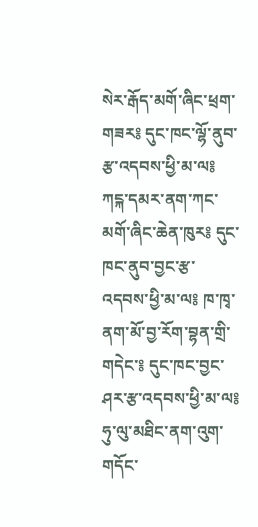སེར་རྒོད་མགོ་ཞིང་ཕྲག་གཟར༔ དུང་ཁང་ལྷོ་ནུབ་རྩ་འདབས་ཕྱི་མ་ལ༔ ཀངྐ་དམར་ནག་ཀང་མགོ་ཞིང་ཆེན་ཁུར༔ དུང་ཁང་ནུབ་བྱང་རྩ་འདབས་ཕྱི་མ་ལ༔ ཁ་ཁྭ་ནག་མོ་བྱ་རོག་བྷན་གྲི་གདེང་༔ དུང་ཁང་བྱང་ཤར་རྩ་འདབས་ཕྱི་མ་ལ༔ ཧུ་ལུ་མཐིང་ནག་འུག་གདོང་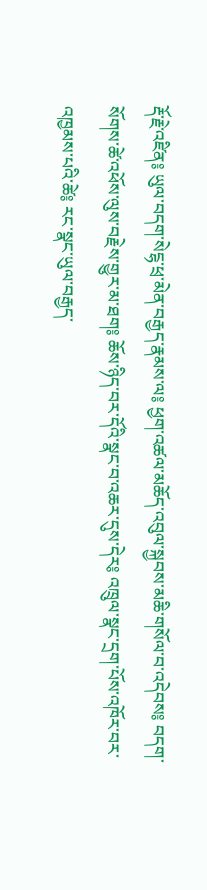རྡོ་རྗེ་འཛིན༔ ཡུལ་བདག་སེངྷ་ཕྲ་མེན་བརྒྱད་རྣམས་ལ༔ ཕྱག་འཚལ་མཆོད་འབུལ་སྐྱབས་མཆི་གསོལ་བ་འདེབས༔ བདག་སོགས་ཚེ་འཕོས་ལུས་བརྗེས་གྱུར་མ་ཐག༔ ཆོས་ཉིད་བར་དོའི་སྣང་བ་འཆར་དུས་དེར༔ འཁྲུལ་སྣང་དྲག་པོས་འཁོར་བར་འཁྱམས་པའི་ཚེ༔ རང་སྣང་ཡུལ་བརྒྱད་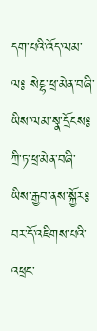དག་པའི་འོད་ལམ་ལ༔ སེངྷ་ཕྲ་མེན་བཞི་ཡིས་ལམ་སྣ་དྲོངས༔ ཀྲི་ཏ་ཕྲ་མེན་བཞི་ཡིས་རྒྱབ་ནས་སྐྱོར༔ བར་དོ་འཇིགས་པའི་འཕྲང་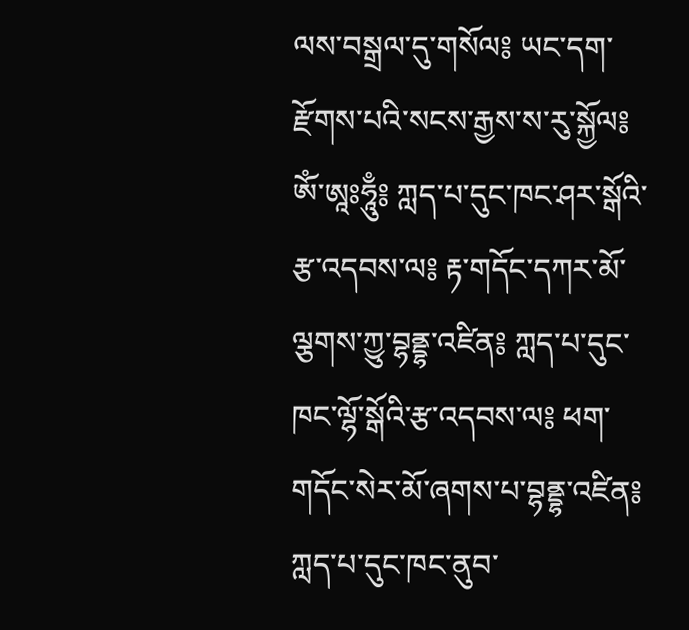ལས་བསྒྲལ་དུ་གསོལ༔ ཡང་དག་རྫོགས་པའི་སངས་རྒྱས་ས་རུ་སྐྱོལ༔ ཨོཾ་ཨཱཿཧཱུྃ༔ ཀླད་པ་དུང་ཁང་ཤར་སྒོའི་རྩ་འདབས་ལ༔ རྟ་གདོང་དཀར་མོ་ལྕགས་ཀྱུ་བྷནྡྷ་འཛིན༔ ཀླད་པ་དུང་ཁང་ལྷོ་སྒོའི་རྩ་འདབས་ལ༔ ཕག་གདོང་སེར་མོ་ཞགས་པ་བྷནྡྷ་འཛིན༔ ཀླད་པ་དུང་ཁང་ནུབ་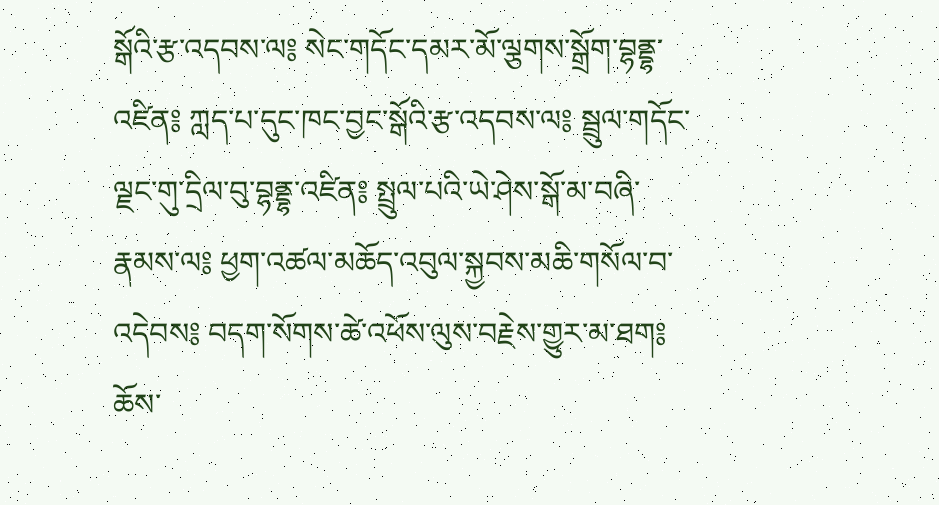སྒོའི་རྩ་འདབས་ལ༔ སེང་གདོང་དམར་མོ་ལྕགས་སྒྲོག་བྷནྡྷ་འཛིན༔ ཀླད་པ་དུང་ཁང་བྱང་སྒོའི་རྩ་འདབས་ལ༔ སྦྲུལ་གདོང་ལྗང་གུ་དྲིལ་བུ་བྷནྡྷ་འཛིན༔ སྤྲུལ་པའི་ཡེ་ཤེས་སྒོ་མ་བཞི་རྣམས་ལ༔ ཕྱག་འཚལ་མཆོད་འབུལ་སྐྱབས་མཆི་གསོལ་བ་འདེབས༔ བདག་སོགས་ཚེ་འཕོས་ལུས་བརྗེས་གྱུར་མ་ཐག༔ ཆོས་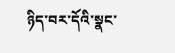ཉིད་བར་དོའི་སྣང་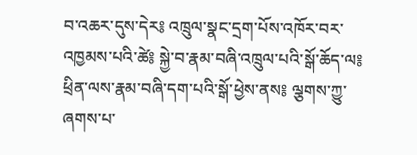བ་འཆར་དུས་དེར༔ འཁྲུལ་སྣང་དྲག་པོས་འཁོར་བར་འཁྱམས་པའི་ཚེ༔ སྐྱེ་བ་རྣམ་བཞི་འཁྲུལ་པའི་སྒོ་ཆོད་ལ༔ ཕྲིན་ལས་རྣམ་བཞི་དག་པའི་སྒོ་ཕྱེས་ནས༔ ལྕགས་ཀྱུ་ཞགས་པ་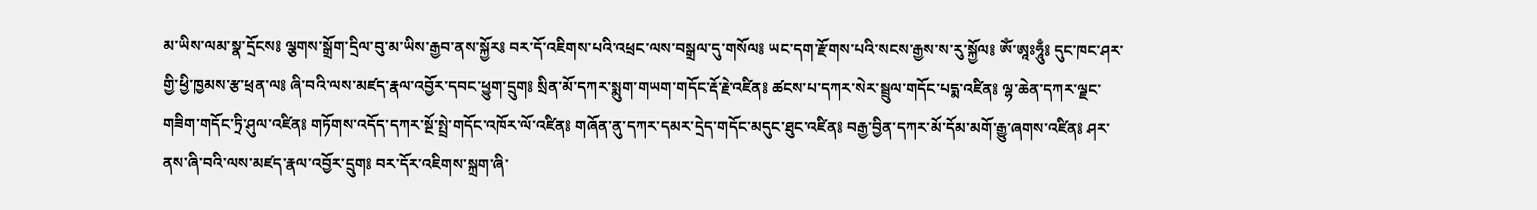མ་ཡིས་ལམ་སྣ་དྲོངས༔ ལྕགས་སྒྲོག་དྲིལ་བུ་མ་ཡིས་རྒྱབ་ནས་སྐྱོར༔ བར་དོ་འཇིགས་པའི་འཕྲང་ལས་བསྒྲལ་དུ་གསོལ༔ ཡང་དག་རྫོགས་པའི་སངས་རྒྱས་ས་རུ་སྐྱོལ༔ ཨོཾ་ཨཱཿཧཱུྃ༔ དུང་ཁང་ཤར་གྱི་ཕྱི་ཁྱམས་རྩ་ཕྲན་ལ༔ ཞི་བའི་ལས་མཛད་རྣལ་འབྱོར་དབང་ཕྱུག་དྲུག༔ སྲིན་མོ་དཀར་སྨུག་གཡག་གདོང་རྡོ་རྗེ་འཛིན༔ ཚངས་པ་དཀར་སེར་སྦྲུལ་གདོང་པདྨ་འཛིན༔ ལྷ་ཆེན་དཀར་ལྗང་གཟིག་གདོང་ཏྲི་ཤུལ་འཛིན༔ གཏོགས་འདོད་དཀར་སྔོ་སྤྲེ་གདོང་འཁོར་ལོ་འཛིན༔ གཞོན་ནུ་དཀར་དམར་དྲེད་གདོང་མདུང་ཐུང་འཛིན༔ བརྒྱ་བྱིན་དཀར་མོ་དོམ་མགོ་རྒྱུ་ཞགས་འཛིན༔ ཤར་ནས་ཞི་བའི་ལས་མཛད་རྣལ་འབྱོར་དྲུག༔ བར་དོར་འཇིགས་སྐྲག་ཞི་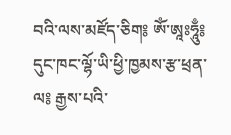བའི་ལས་མཛོད་ཅིག༔ ཨོཾ་ཨཱཿཧཱུྃ༔ དུང་ཁང་ལྷོ་ཡི་ཕྱི་ཁྱམས་རྩ་ཕྲན་ལ༔ རྒྱས་པའི་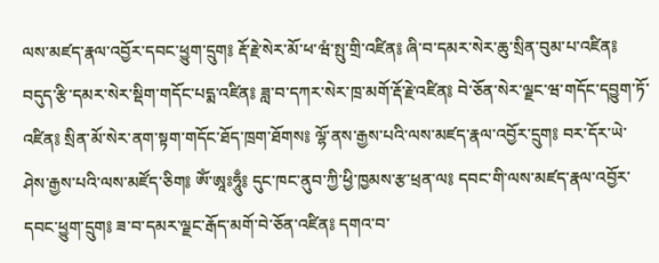ལས་མཛད་རྣལ་འབྱོར་དབང་ཕྱུག་དྲུག༔ རྡོ་རྗེ་སེར་མོ་ཕ་ཝཾ་སྤུ་གྲི་འཛིན༔ ཞི་བ་དམར་སེར་ཆུ་སྲིན་བུམ་པ་འཛིན༔ བདུད་རྩི་དམར་སེར་སྡིག་གདོང་པདྨ་འཛིན༔ ཟླ་བ་དཀར་སེར་ཁྲ་མགོ་རྡོ་རྗེ་འཛིན༔ བེ་ཅོན་སེར་ལྗང་ཝ་གདོང་དབྱུག་ཏོ་འཛིན༔ སྲིན་མོ་སེར་ནག་སྟག་གདོང་ཐོད་ཁྲག་ཐོགས༔ ལྷོ་ནས་རྒྱས་པའི་ལས་མཛད་རྣལ་འབྱོར་དྲུག༔ བར་དོར་ཡེ་ཤེས་རྒྱས་པའི་ལས་མཛོད་ཅིག༔ ཨོཾ་ཨཱཿཧཱུྃ༔ དུང་ཁང་ནུབ་ཀྱི་ཕྱི་ཁྱམས་རྩ་ཕྲན་ལ༔ དབང་གི་ལས་མཛད་རྣལ་འབྱོར་དབང་ཕྱུག་དྲུག༔ ཟ་བ་དམར་ལྗང་རྒོད་མགོ་བེ་ཅོན་འཛིན༔ དགའ་བ་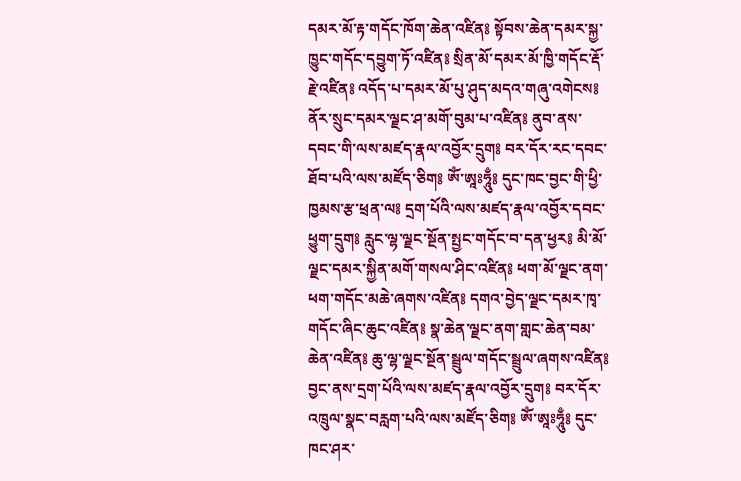དམར་མོ་རྟ་གདོང་ཁོག་ཆེན་འཛིན༔ སྟོབས་ཆེན་དམར་སྐྱ་ཁྱུང་གདོང་དབྱུག་ཏོ་འཛིན༔ སྲིན་མོ་དམར་མོ་ཁྱི་གདོང་རྡོ་རྗེ་འཛིན༔ འདོད་པ་དམར་མོ་པུ་ཤུད་མདའ་གཞུ་འགེངས༔ ནོར་སྲུང་དམར་ལྗང་ཤ་མགོ་བུམ་པ་འཛིན༔ ནུབ་ནས་དབང་གི་ལས་མཛད་རྣལ་འབྱོར་དྲུག༔ བར་དོར་རང་དབང་ཐོབ་པའི་ལས་མཛོད་ཅིག༔ ཨོཾ་ཨཱཿཧཱུྃ༔ དུང་ཁང་བྱང་གི་ཕྱི་ཁྱམས་རྩ་ཕྲན་ལ༔ དྲག་པོའི་ལས་མཛད་རྣལ་འབྱོར་དབང་ཕྱུག་དྲུག༔ རླུང་ལྷ་ལྗང་སྔོན་སྤྱང་གདོང་བ་དན་ཕྱར༔ མི་མོ་ལྗང་དམར་སྐྱིན་མགོ་གསལ་ཤིང་འཛིན༔ ཕག་མོ་ལྗང་ནག་ཕག་གདོང་མཆེ་ཞགས་འཛིན༔ དགའ་བྱེད་ལྗང་དམར་ཁྭ་གདོང་ཞིང་ཆུང་འཛིན༔ སྣ་ཆེན་ལྗང་ནག་གླང་ཆེན་བམ་ཆེན་འཛིན༔ ཆུ་ལྷ་ལྗང་སྔོན་སྦྲུལ་གདོང་སྦྲུལ་ཞགས་འཛིན༔ བྱང་ནས་དྲག་པོའི་ལས་མཛད་རྣལ་འབྱོར་དྲུག༔ བར་དོར་འཁྲུལ་སྣང་བརླག་པའི་ལས་མཛོད་ཅིག༔ ཨོཾ་ཨཱཿཧཱུྃ༔ དུང་ཁང་ཤར་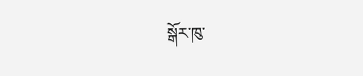སྒོར་ཁུ་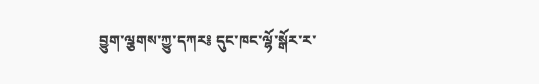བྱུག་ལྕགས་ཀྱུ་དཀར༔ དུང་ཁང་ལྷོ་སྒོར་ར་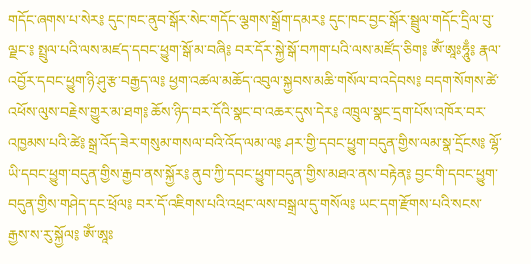གདོང་ཞགས་པ་སེར༔ དུང་ཁང་ནུབ་སྒོར་སེང་གདོང་ལྕགས་སྒྲོག་དམར༔ དུང་ཁང་བྱང་སྒོར་སྦྲུལ་གདོང་དྲིལ་བུ་ལྗང་༔ སྤྲུལ་པའི་ལས་མཛད་དབང་ཕྱུག་སྒོ་མ་བཞི༔ བར་དོར་སྐྱེ་སྒོ་བཀག་པའི་ལས་མཛོད་ཅིག༔ ཨོཾ་ཨཱཿཧཱུྃ༔ རྣལ་འབྱོར་དབང་ཕྱུག་ཉི་ཤུ་རྩ་བརྒྱད་ལ༔ ཕྱག་འཚལ་མཆོད་འབུལ་སྐྱབས་མཆི་གསོལ་བ་འདེབས༔ བདག་སོགས་ཚེ་འཕོས་ལུས་བརྗེས་གྱུར་མ་ཐག༔ ཆོས་ཉིད་བར་དོའི་སྣང་བ་འཆར་དུས་དེར༔ འཁྲུལ་སྣང་དྲག་པོས་འཁོར་བར་འཁྱམས་པའི་ཚེ༔ སྒྲ་འོད་ཟེར་གསུམ་གསལ་བའི་འོད་ལམ་ལ༔ ཤར་གྱི་དབང་ཕྱུག་བདུན་གྱིས་ལམ་སྣ་དྲོངས༔ ལྷོ་ཡི་དབང་ཕྱུག་བདུན་གྱིས་རྒྱབ་ནས་སྐྱོར༔ ནུབ་ཀྱི་དབང་ཕྱུག་བདུན་གྱིས་མཐའ་ནས་བརྟེན༔ བྱང་གི་དབང་ཕྱུག་བདུན་གྱིས་གཤེད་དང་ཕྲོལ༔ བར་དོ་འཇིགས་པའི་འཕྲང་ལས་བསྒྲལ་དུ་གསོལ༔ ཡང་དག་རྫོགས་པའི་སངས་རྒྱས་ས་རུ་སྐྱོལ༔ ཨོཾ་ཨཱཿ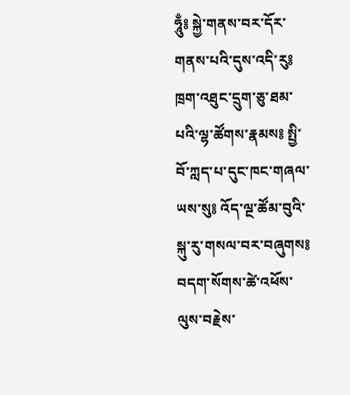ཧཱུྃ༔ སྐྱེ་གནས་བར་དོར་གནས་པའི་དུས་འདི་རུ༔ ཁྲག་འཐུང་དྲུག་ཅུ་ཐམ་པའི་ལྷ་ཚོགས་རྣམས༔ སྤྱི་བོ་ཀླད་པ་དུང་ཁང་གཞལ་ཡས་སུ༔ འོད་ལྔ་ཚོམ་བུའི་སྐུ་རུ་གསལ་བར་བཞུགས༔ བདག་སོགས་ཚེ་འཕོས་ལུས་བརྗེས་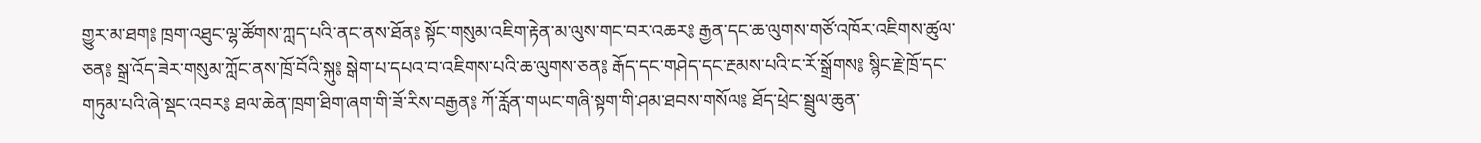གྱུར་མ་ཐག༔ ཁྲག་འཐུང་ལྷ་ཚོགས་ཀླད་པའི་ནང་ནས་ཐོན༔ སྟོང་གསུམ་འཇིག་རྟེན་མ་ལུས་གང་བར་འཆར༔ རྒྱན་དང་ཆ་ལུགས་གཙོ་འཁོར་འཇིགས་ཚུལ་ཅན༔ སྒྲ་འོད་ཟེར་གསུམ་ཀློང་ནས་ཁྲོ་བོའི་སྐུ༔ སྒེག་པ་དཔའ་བ་འཇིགས་པའི་ཆ་ལུགས་ཅན༔ རྒོད་དང་གཤེད་དང་རྔམས་པའི་ང་རོ་སྒྲོགས༔ སྙིང་རྗེ་ཁྲོ་དང་གཏུམ་པའི་ཞེ་སྡང་འབར༔ ཐལ་ཆེན་ཁྲག་ཐིག་ཞག་གི་ཟོ་རིས་བརྒྱན༔ ཀོ་རློན་གཡང་གཞི་སྟག་གི་ཤམ་ཐབས་གསོལ༔ ཐོད་ཕྲེང་སྦྲུལ་ཆུན་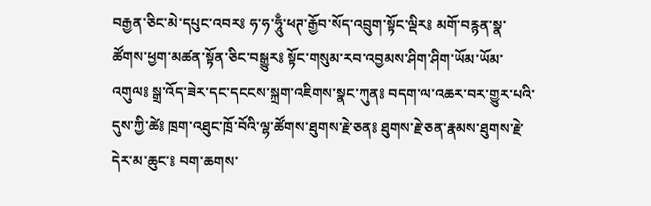བརྒྱན་ཅིང་མེ་དཔུང་འབར༔ ཧ་ཧ་ཧཱུྃ་ཕཊ་རྒྱོབ་སོད་འབྲུག་སྟོང་ལྡིར༔ མགོ་བརྙན་སྣ་ཚོགས་ཕྱག་མཚན་སྟོན་ཅིང་བསྒྱུར༔ སྟོང་གསུམ་རབ་འབྱམས་ཤིག་ཤིག་ཡོམ་ཡོམ་འགུལ༔ སྒྲ་འོད་ཟེར་དང་དངངས་སྐྲག་འཇིགས་སྣང་ཀུན༔ བདག་ལ་འཆར་བར་གྱུར་པའི་དུས་ཀྱི་ཚེ༔ ཁྲག་འཐུང་ཁྲོ་བོའི་ལྷ་ཚོགས་ཐུགས་རྗེ་ཅན༔ ཐུགས་རྗེ་ཅན་རྣམས་ཐུགས་རྗེ་དེར་མ་ཆུང་༔ བག་ཆགས་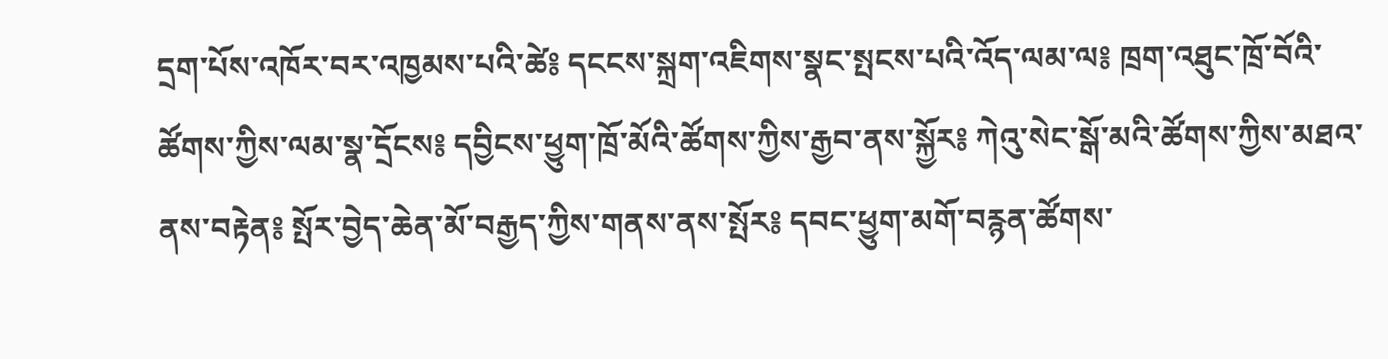དྲག་པོས་འཁོར་བར་འཁྱམས་པའི་ཚེ༔ དངངས་སྐྲག་འཇིགས་སྣང་སྤངས་པའི་འོད་ལམ་ལ༔ ཁྲག་འཐུང་ཁྲོ་བོའི་ཚོགས་ཀྱིས་ལམ་སྣ་དྲོངས༔ དབྱིངས་ཕྱུག་ཁྲོ་མོའི་ཚོགས་ཀྱིས་རྒྱབ་ནས་སྐྱོར༔ ཀེའུ་སེང་སྒོ་མའི་ཚོགས་ཀྱིས་མཐའ་ནས་བརྟེན༔ སྤོར་བྱེད་ཆེན་མོ་བརྒྱད་ཀྱིས་གནས་ནས་སྤོར༔ དབང་ཕྱུག་མགོ་བརྙན་ཚོགས་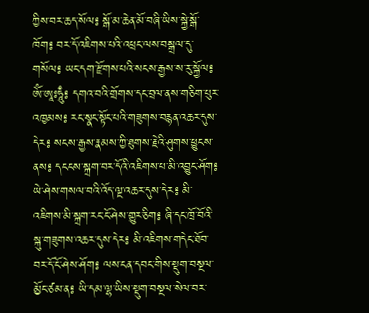ཀྱིས་བར་ཆད་སོལ༔ སྒོ་མ་ཆེན་མོ་བཞི་ཡིས་སྐྱེ་སྒོ་ཁོག༔ བར་དོ་འཇིགས་པའི་འཕྲང་ལས་བསྒྲལ་དུ་གསོལ༔ ཡང་དག་རྫོགས་པའི་སངས་རྒྱས་ས་རུ་སྐྱོལ༔ ཨོཾ་ཨཱཿཧཱུྃ༔ དགའ་བའི་གྲོགས་དང་བྲལ་ནས་གཅིག་པུར་འཁྱམས༔ རང་སྣང་སྟོང་པའི་གཟུགས་བརྙན་འཆར་དུས་དེར༔ སངས་རྒྱས་རྣམས་ཀྱི་ཐུགས་རྗེའི་ཤུགས་ཕྱུངས་ནས༔ དངངས་སྐྲག་བར་དོའི་འཇིགས་པ་མི་འབྱུང་ཤོག༔ ཡེ་ཤེས་གསལ་བའི་འོད་ལྔ་འཆར་དུས་དེར༔ མི་འཇིགས་མི་སྐྲག་རང་ངོ་ཤེས་གྱུར་ཅིག༔ ཞི་དང་ཁྲོ་བོའི་སྐུ་གཟུགས་འཆར་དུས་དེར༔ མི་འཇིགས་གདེང་ཐོབ་བར་དོ་ངོ་ཤེས་ཤོག༔ ལས་ངན་དབང་གིས་སྡུག་བསྔལ་མྱོང་ཙམ་ན༔ ཡི་དམ་ལྷ་ཡིས་སྡུག་བསྔལ་སེལ་བར་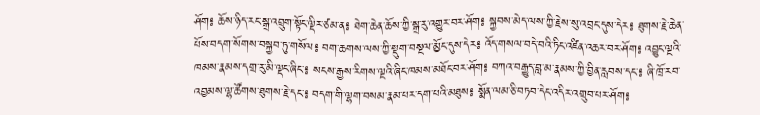ཤོག༔ ཆོས་ཉིད་རང་སྒྲ་འབྲུག་སྟོང་ལྡིར་ཙམ་ན༔ ཐེག་ཆེན་ཆོས་ཀྱི་སྒྲ་རུ་འགྱུར་བར་ཤོག༔ སྐྱབས་མེད་ལས་ཀྱི་རྗེས་སུ་འབྲང་དུས་དེར༔ ཐུགས་རྗེ་ཆེན་པོས་བདག་སོགས་བསྐྱབ་ཏུ་གསོལ༔ བག་ཆགས་ལས་ཀྱི་སྡུག་བསྔལ་མྱོང་དུས་དེར༔ འོད་གསལ་བདེ་བའི་ཏིང་འཛིན་འཆར་བར་ཤོག༔ འབྱུང་ལྔའི་ཁམས་རྣམས་དགྲ་རུ་མི་ལྡང་ཞིང་༔ སངས་རྒྱས་རིགས་ལྔའི་ཞིང་ཁམས་མཐོང་བར་ཤོག༔ བཀའ་བརྒྱུད་བླ་མ་རྣམས་ཀྱི་བྱིན་རླབས་དང་༔ ཞི་ཁྲོ་རབ་འབྱམས་ལྷ་ཚོགས་ཐུགས་རྗེ་དང་༔ བདག་གི་ལྷག་བསམ་རྣམ་པར་དག་པའི་མཐུས༔ སྨོན་ལམ་ཅི་བཏབ་དེང་འདིར་འགྲུབ་པར་ཤོག༔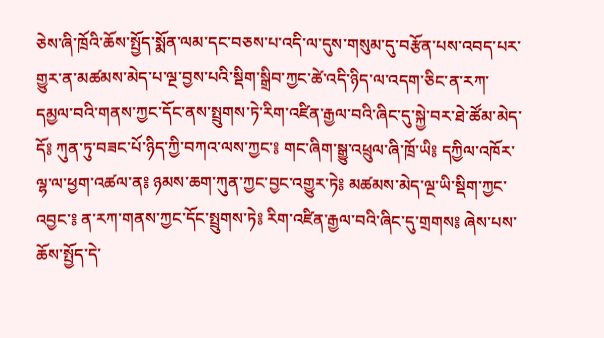ཅེས་ཞི་ཁྲོའི་ཆོས་སྤྱོད་སྨོན་ལམ་དང་བཅས་པ་འདི་ལ་དུས་གསུམ་དུ་བརྩོན་པས་འབད་པར་གྱུར་ན་མཚམས་མེད་པ་ལྔ་བྱས་པའི་སྡིག་སྒྲིབ་ཀྱང་ཚེ་འདི་ཉིད་ལ་འདག་ཅིང་ན་རཀ་དམྱལ་བའི་གནས་ཀྱང་དོང་ནས་སྤྲུགས་ཏེ་རིག་འཛིན་རྒྱལ་བའི་ཞིང་དུ་སྐྱེ་བར་ཐེ་ཚོམ་མེད་དོ༔ ཀུན་ཏུ་བཟང་པོ་ཉིད་ཀྱི་བཀའ་ལས་ཀྱང་༔ གང་ཞིག་སྒྱུ་འཕྲུལ་ཞི་ཁྲོ་ཡི༔ དཀྱིལ་འཁོར་ལྷ་ལ་ཕྱག་འཚལ་ན༔ ཉམས་ཆག་ཀུན་ཀྱང་བྱང་འགྱུར་ཏེ༔ མཚམས་མེད་ལྔ་ཡི་སྡིག་ཀྱང་འབྱང་༔ ན་རཀ་གནས་ཀྱང་དོང་སྤྲུགས་ཏེ༔ རིག་འཛིན་རྒྱལ་བའི་ཞིང་དུ་གྲགས༔ ཞེས་པས་ཆོས་སྤྱོད་དེ་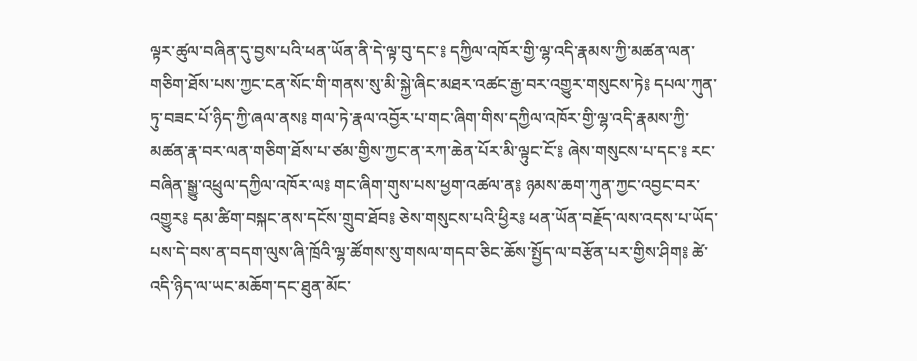ལྟར་ཚུལ་བཞིན་དུ་བྱས་པའི་ཕན་ཡོན་ནི་དེ་ལྟ་བུ་དང་༔ དཀྱིལ་འཁོར་གྱི་ལྷ་འདི་རྣམས་ཀྱི་མཚན་ལན་གཅིག་ཐོས་པས་ཀྱང་ངན་སོང་གི་གནས་སུ་མི་སྐྱེ་ཞིང་མཐར་འཚང་རྒྱ་བར་འགྱུར་གསུངས་ཏེ༔ དཔལ་ཀུན་ཏུ་བཟང་པོ་ཉིད་ཀྱི་ཞལ་ནས༔ གལ་ཏེ་རྣལ་འབྱོར་པ་གང་ཞིག་གིས་དཀྱིལ་འཁོར་གྱི་ལྷ་འདི་རྣམས་ཀྱི་མཚན་རྣ་བར་ལན་གཅིག་ཐོས་པ་ཙམ་གྱིས་ཀྱང་ན་རཀ་ཆེན་པོར་མི་ལྟུང་ངོ་༔ ཞེས་གསུངས་པ་དང་༔ རང་བཞིན་སྒྱུ་འཕྲུལ་དཀྱིལ་འཁོར་ལ༔ གང་ཞིག་གུས་པས་ཕྱག་འཚལ་ན༔ ཉམས་ཆག་ཀུན་ཀྱང་འབྱང་བར་འགྱུར༔ དམ་ཚིག་བསྐང་ནས་དངོས་གྲུབ་ཐོབ༔ ཅེས་གསུངས་པའི་ཕྱིར༔ ཕན་ཡོན་བརྗོད་ལས་འདས་པ་ཡོད་པས་དེ་བས་ན་བདག་ལུས་ཞི་ཁྲོའི་ལྷ་ཚོགས་སུ་གསལ་གདབ་ཅིང་ཆོས་སྤྱོད་ལ་བརྩོན་པར་གྱིས་ཤིག༔ ཚེ་འདི་ཉིད་ལ་ཡང་མཆོག་དང་ཐུན་མོང་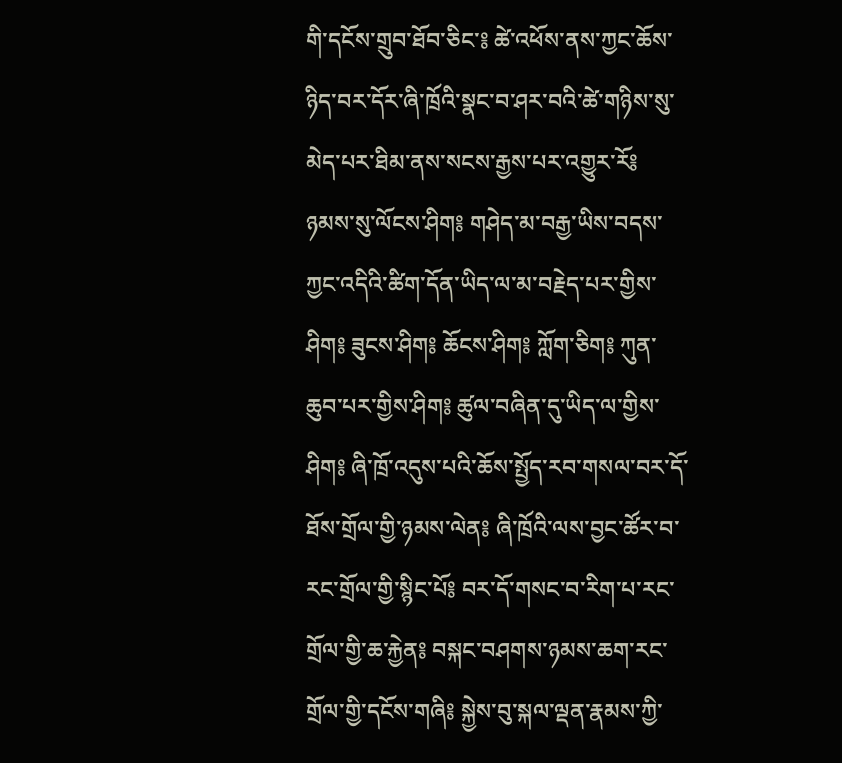གི་དངོས་གྲུབ་ཐོབ་ཅིང་༔ ཚེ་འཕོས་ནས་ཀྱང་ཆོས་ཉིད་བར་དོར་ཞི་ཁྲོའི་སྣང་བ་ཤར་བའི་ཚེ་གཉིས་སུ་མེད་པར་ཐིམ་ནས་སངས་རྒྱས་པར་འགྱུར་རོ༔ ཉམས་སུ་ལོངས་ཤིག༔ གཤེད་མ་བརྒྱ་ཡིས་བདས་ཀྱང་འདིའི་ཚིག་དོན་ཡིད་ལ་མ་བརྗེད་པར་གྱིས་ཤིག༔ ཟུངས་ཤིག༔ ཆོངས་ཤིག༔ ཀློག་ཅིག༔ ཀུན་ཆུབ་པར་གྱིས་ཤིག༔ ཚུལ་བཞིན་དུ་ཡིད་ལ་གྱིས་ཤིག༔ ཞི་ཁྲོ་འདུས་པའི་ཆོས་སྤྱོད་རབ་གསལ་བར་དོ་ཐོས་གྲོལ་གྱི་ཉམས་ལེན༔ ཞི་ཁྲོའི་ལས་བྱང་ཚོར་བ་རང་གྲོལ་གྱི་སྙིང་པོ༔ བར་དོ་གསང་བ་རིག་པ་རང་གྲོལ་གྱི་ཆ་རྐྱེན༔ བསྐང་བཤགས་ཉམས་ཆག་རང་གྲོལ་གྱི་དངོས་གཞི༔ སྐྱེས་བུ་སྐལ་ལྡན་རྣམས་ཀྱི་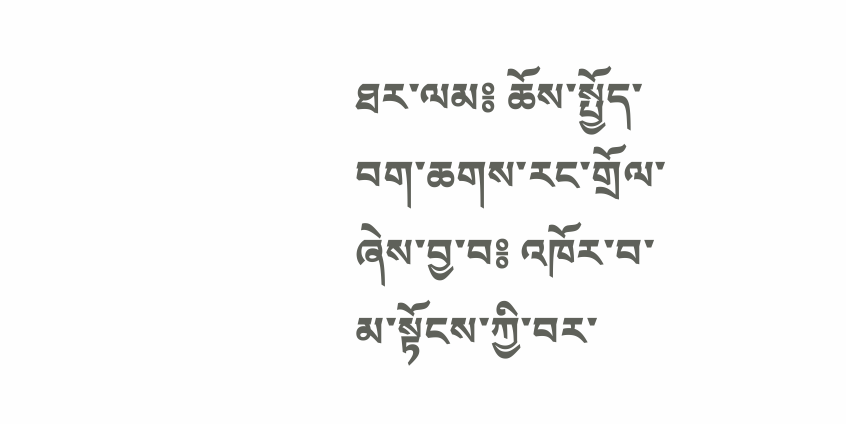ཐར་ལམ༔ ཆོས་སྤྱོད་བག་ཆགས་རང་གྲོལ་ཞེས་བྱ་བ༔ འཁོར་བ་མ་སྟོངས་ཀྱི་བར་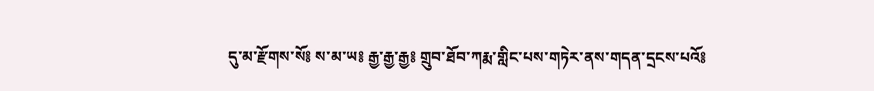དུ་མ་རྫོགས་སོ༔ ས་མ་ཡ༔ རྒྱ་རྒྱ་རྒྱ༔ གྲུབ་ཐོབ་ཀརྨ་གླིང་པས་གཏེར་ནས་གདན་དྲངས་པའོ༔